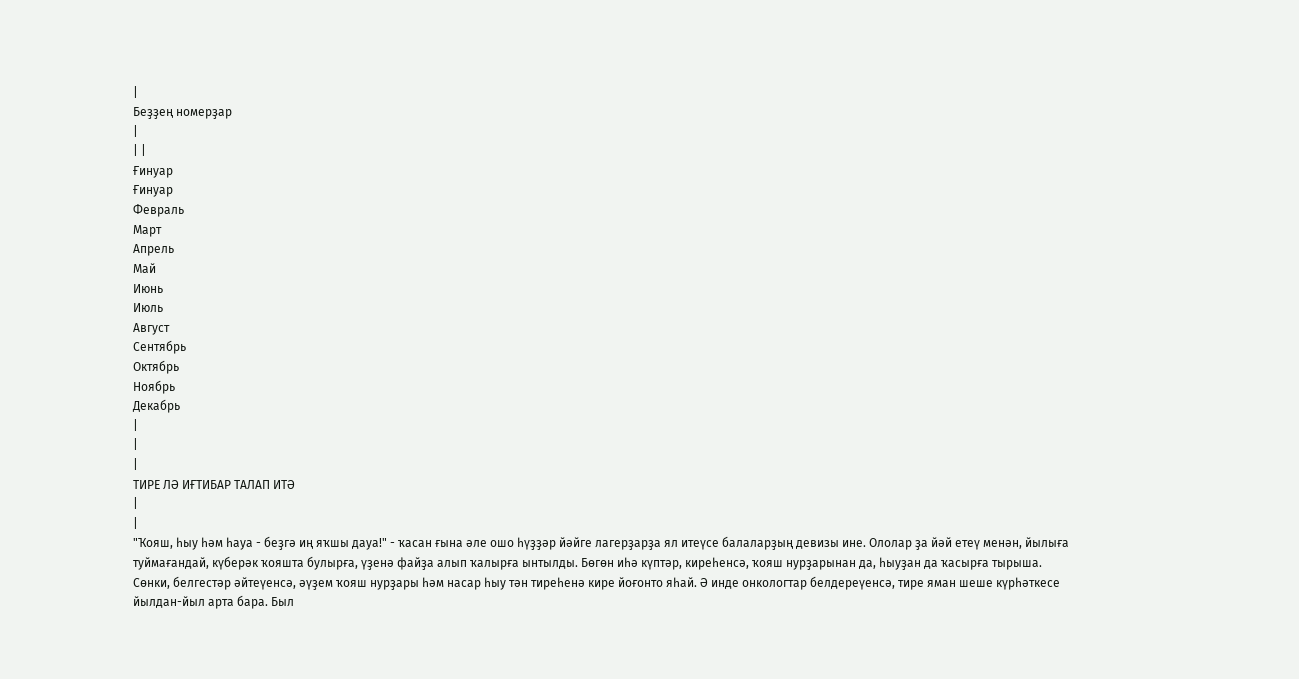|
Беҙҙең номерҙар
|
| |
Ғинуар
Ғинуар
Февраль
Март
Апрель
Май
Июнь
Июль
Август
Сентябрь
Октябрь
Ноябрь
Декабрь
|
|
|
ТИРЕ ЛӘ ИҒТИБАР ТАЛАП ИТӘ
|
|
"Ҡояш, һыу һәм һауа - беҙгә иң яҡшы дауа!" - ҡасан ғына әле ошо һүҙҙәр йәйге лагерҙарҙа ял итеүсе балаларҙың девизы ине. Ололар ҙа йәй етеү менән, йылыға туймағандай, күберәк ҡояшта булырға, үҙенә файҙа алып ҡалырға ынтылды. Бөгөн иһә күптәр, киреһенсә, ҡояш нурҙарынан да, һыуҙан да ҡасырға тырыша. Сөнки, белгестәр әйтеүенсә, әүҙем ҡояш нурҙары һәм насар һыу тән тиреһенә кире йоғонто яһай. Ә инде онкологтар белдереүенсә, тире яман шеше күрһәткесе йылдан-йыл арта бара. Был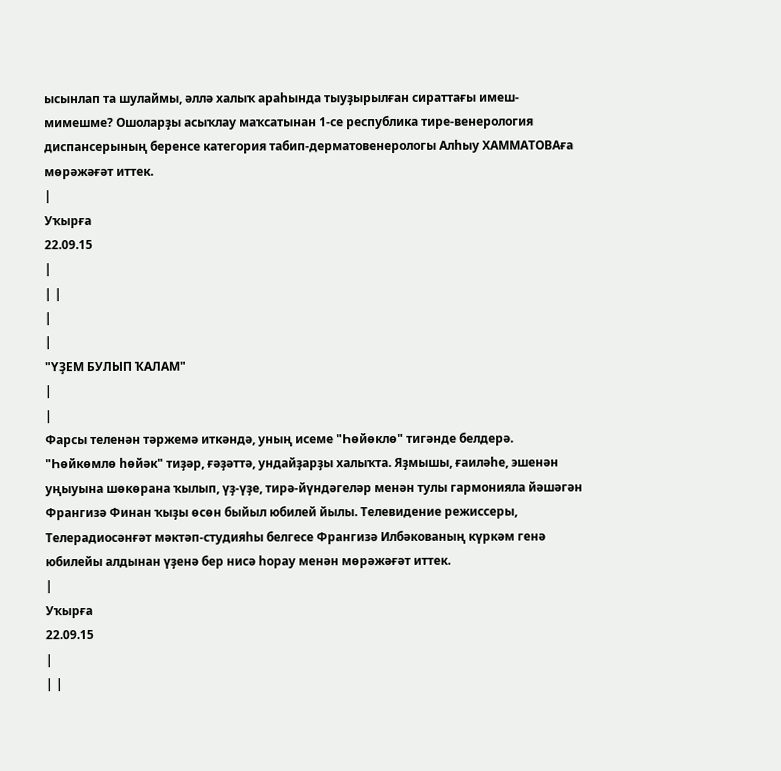ысынлап та шулаймы, әллә халыҡ араһында тыуҙырылған сираттағы имеш-мимешме? Ошоларҙы асыҡлау маҡсатынан 1-се республика тире-венерология диспансерының беренсе категория табип-дерматовенерологы Алһыу ХАММАТОВАға мөрәжәғәт иттек.
|
Уҡырға
22.09.15
|
| |
|
|
"ҮҘЕМ БУЛЫП ҠАЛАМ"
|
|
Фарсы теленән тәржемә иткәндә, уның исеме "Һөйөклө" тигәнде белдерә. "Һөйкөмлө һөйәк" тиҙәр, ғәҙәттә, ундайҙарҙы халыҡта. Яҙмышы, ғаиләһе, эшенән уңыуына шөкөрана ҡылып, үҙ-үҙе, тирә-йүндәгеләр менән тулы гармонияла йәшәгән Франгизә Финан ҡыҙы өсөн быйыл юбилей йылы. Телевидение режиссеры, Телерадиосәнғәт мәктәп-студияһы белгесе Франгизә Илбәкованың күркәм генә юбилейы алдынан үҙенә бер нисә һорау менән мөрәжәғәт иттек.
|
Уҡырға
22.09.15
|
| |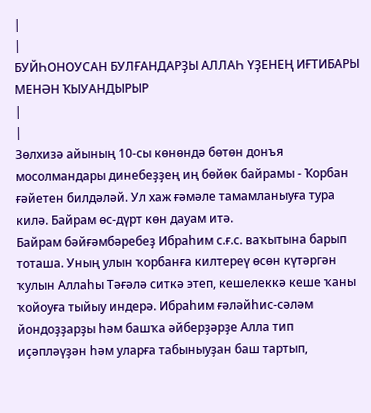|
|
БУЙҺОНОУСАН БУЛҒАНДАРҘЫ АЛЛАҺ ҮҘЕНЕҢ ИҒТИБАРЫ МЕНӘН ҠЫУАНДЫРЫР
|
|
Зөлхизә айының 10-сы көнөндә бөтөн донъя мосолмандары динебеҙҙең иң бөйөк байрамы - Ҡорбан ғәйетен билдәләй. Ул хаж ғәмәле тамамланыуға тура килә. Байрам өс-дүрт көн дауам итә.
Байрам бәйғәмбәребеҙ Ибраһим с.ғ.с. ваҡытына барып тоташа. Уның улын ҡорбанға килтереү өсөн күтәргән ҡулын Аллаһы Тәғәлә ситкә этеп, кешелеккә кеше ҡаны ҡойоуға тыйыу индерә. Ибраһим ғәләйһис-сәләм йондоҙҙарҙы һәм башҡа әйберҙәрҙе Алла тип иҫәпләүҙән һәм уларға табыныуҙан баш тартып,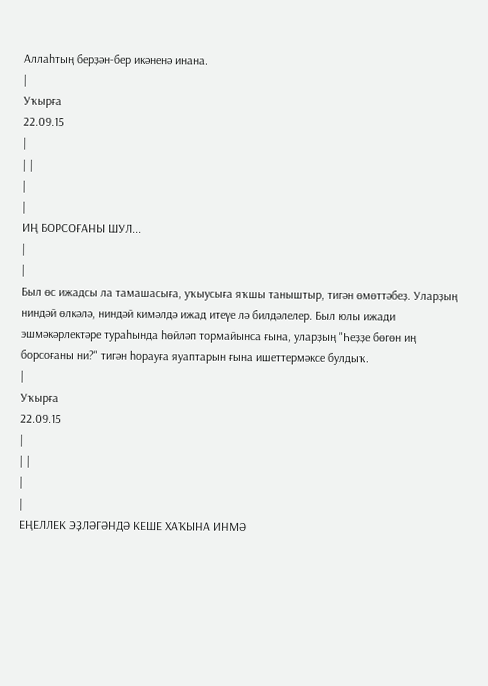Аллаһтың берҙән-бер икәненә инана.
|
Уҡырға
22.09.15
|
| |
|
|
ИҢ БОРСОҒАНЫ ШУЛ...
|
|
Был өс ижадсы ла тамашасыға, уҡыусыға яҡшы таныштыр, тигән өмөттәбеҙ. Уларҙың ниндәй өлкәлә, ниндәй кимәлдә ижад итеүе лә билдәлелер. Был юлы ижади эшмәкәрлектәре тураһында һөйләп тормайынса ғына, уларҙың "Һеҙҙе бөгөн иң борсоғаны ни?" тигән һорауға яуаптарын ғына ишеттермәксе булдыҡ.
|
Уҡырға
22.09.15
|
| |
|
|
ЕҢЕЛЛЕК ЭҘЛӘГӘНДӘ КЕШЕ ХАҠЫНА ИНМӘ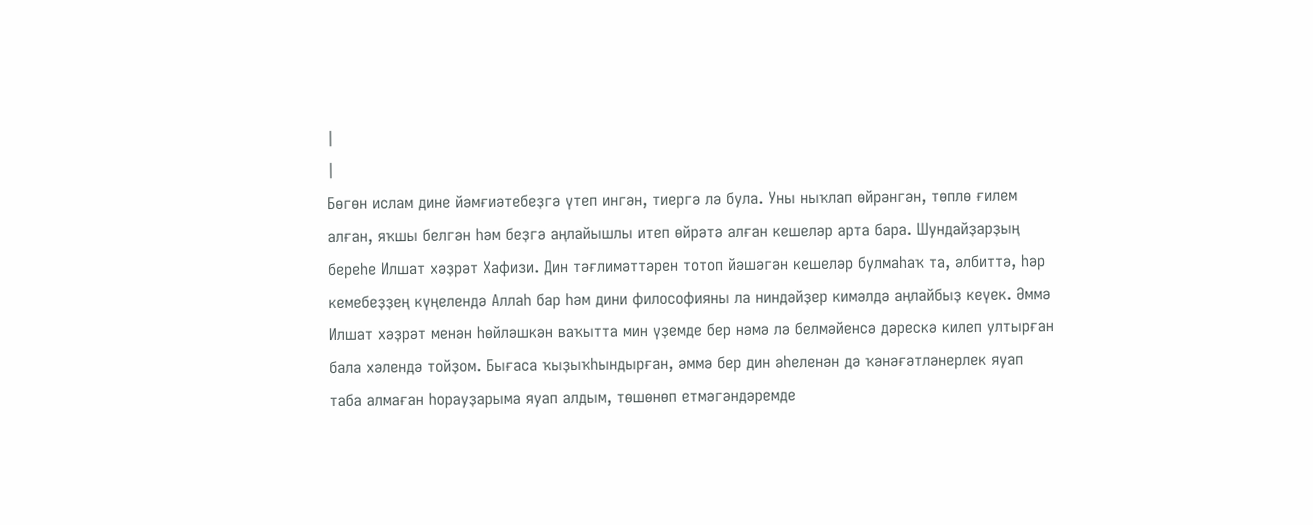|
|
Бөгөн ислам дине йәмғиәтебеҙгә үтеп ингән, тиергә лә була. Уны ныҡлап өйрәнгән, төплө ғилем алған, яҡшы белгән һәм беҙгә аңлайышлы итеп өйрәтә алған кешеләр арта бара. Шундайҙарҙың береһе Илшат хәҙрәт Хафизи. Дин тәғлимәттәрен тотоп йәшәгән кешеләр булмаһаҡ та, әлбиттә, һәр кемебеҙҙең күңелендә Аллаһ бар һәм дини философияны ла ниндәйҙер кимәлдә аңлайбыҙ кеүек. Әммә Илшат хәҙрәт менән һөйләшкән ваҡытта мин үҙемде бер нәмә лә белмәйенсә дәрескә килеп ултырған бала хәлендә тойҙом. Бығаса ҡыҙыҡһындырған, әммә бер дин әһеленән дә ҡәнәғәтләнерлек яуап таба алмаған һорауҙарыма яуап алдым, төшөнөп етмәгәндәремде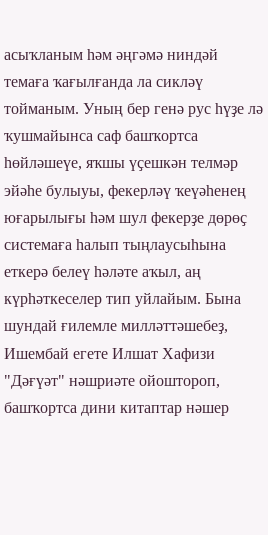асыҡланым һәм әңгәмә ниндәй темаға ҡағылғанда ла сикләү тойманым. Уның бер генә рус һүҙе лә ҡушмайынса саф башҡортса һөйләшеүе, яҡшы үҫешкән телмәр эйәһе булыуы, фекерләү ҡеүәһенең юғарылығы һәм шул фекерҙе дөрөҫ системаға һалып тыңлаусыһына еткерә белеү һәләте аҡыл, аң күрһәткеселер тип уйлайым. Бына шундай ғилемле милләттәшебеҙ, Ишембай егете Илшат Хафизи "Дәғүәт" нәшриәте ойоштороп, башҡортса дини китаптар нәшер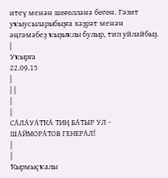итеү менән шөғөлләнә бөгөн. Гәзит уҡыусыларыбыҙға хәҙрәт менән әңгәмәбеҙ ҡыҙыҡлы булыр, тип уйлайбыҙ.
|
Уҡырға
22.09.15
|
| |
|
|
САЛАУАТҠА ТИҢ БАТЫР УЛ - ШАЙМОРАТОВ ГЕНЕРАЛ!
|
|
Ҡырмыҫҡалы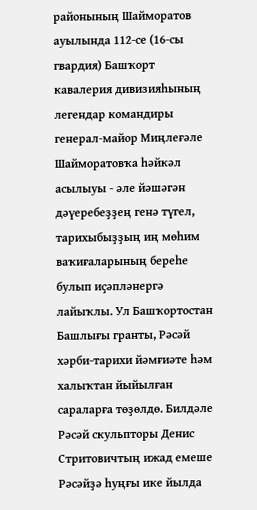районының Шайморатов ауылында 112-се (16-сы гвардия) Башҡорт кавалерия дивизияһының легендар командиры генерал-майор Миңлеғәле Шайморатовҡа һәйкәл асылыуы - әле йәшәгән дәүеребеҙҙең генә түгел, тарихыбыҙҙың иң мөһим ваҡиғаларының береһе булып иҫәпләнергә лайыҡлы. Ул Башҡортостан Башлығы гранты, Рәсәй хәрби-тарихи йәмғиәте һәм халыҡтан йыйылған сараларға төҙөлдө. Билдәле Рәсәй скульпторы Денис Стритовичтың ижад емеше Рәсәйҙә һуңғы ике йылда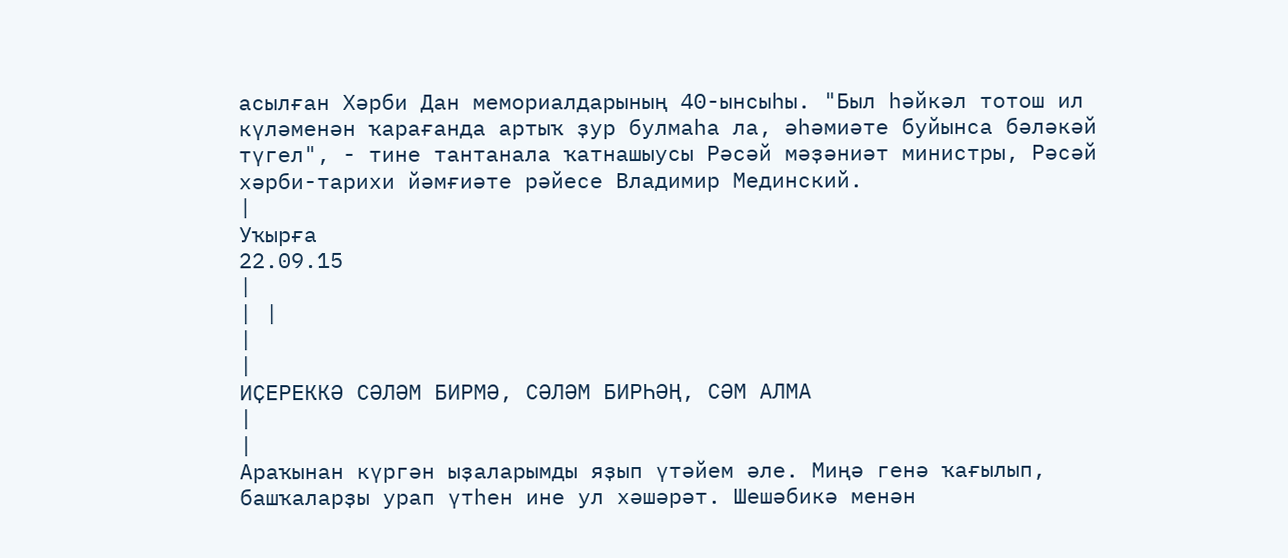асылған Хәрби Дан мемориалдарының 40-ынсыһы. "Был һәйкәл тотош ил күләменән ҡарағанда артыҡ ҙур булмаһа ла, әһәмиәте буйынса бәләкәй түгел", - тине тантанала ҡатнашыусы Рәсәй мәҙәниәт министры, Рәсәй хәрби-тарихи йәмғиәте рәйесе Владимир Мединский.
|
Уҡырға
22.09.15
|
| |
|
|
ИҪЕРЕККӘ СӘЛӘМ БИРМӘ, СӘЛӘМ БИРҺӘҢ, СӘМ АЛМА
|
|
Араҡынан күргән ыҙаларымды яҙып үтәйем әле. Миңә генә ҡағылып, башҡаларҙы урап үтһен ине ул хәшәрәт. Шешәбикә менән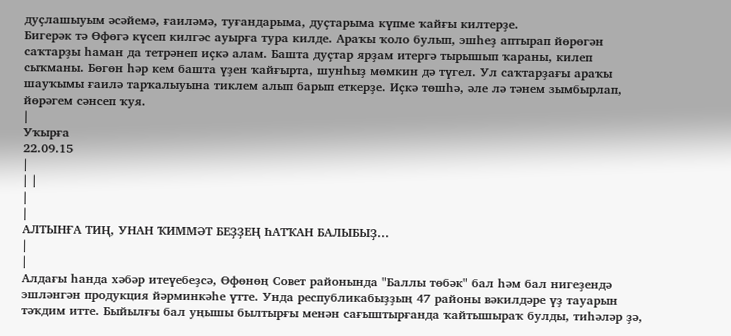дуҫлашыуым әсәйемә, ғаиләмә, туғандарыма, дуҫтарыма күпме ҡайғы килтерҙе.
Бигерәк тә Өфөгә күсеп килгәс ауырға тура килде. Араҡы ҡоло булып, эшһеҙ аптырап йөрөгән саҡтарҙы һаман да тетрәнеп иҫкә алам. Башта дуҫтар ярҙам итергә тырышып ҡараны, килеп сыҡманы. Бөгөн һәр кем башта үҙен ҡайғырта, шунһыҙ мөмкин дә түгел. Ул саҡтарҙағы араҡы шауҡымы ғаилә тарҡалыуына тиклем алып барып еткерҙе. Иҫкә төшһә, әле лә тәнем зымбырлап, йөрәгем сәнсеп ҡуя.
|
Уҡырға
22.09.15
|
| |
|
|
АЛТЫНҒА ТИҢ, УНАН ҠИММӘТ БЕҘҘЕҢ ҺАТҠАН БАЛЫБЫҘ...
|
|
Алдағы һанда хәбәр итеүебеҙсә, Өфөнөң Совет районында "Баллы төбәк" бал һәм бал нигеҙендә эшләнгән продукция йәрминкәһе үтте. Унда республикабыҙҙың 47 районы вәкилдәре үҙ тауарын тәҡдим итте. Быйылғы бал уңышы былтырғы менән сағыштырғанда ҡайтышыраҡ булды, тиһәләр ҙә,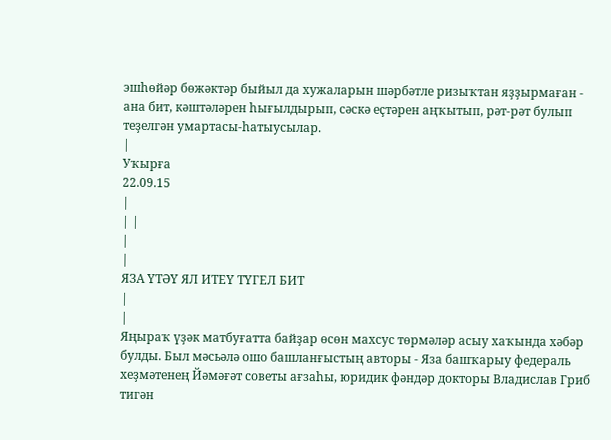эшһөйәр бөжәктәр быйыл да хужаларын шәрбәтле ризыҡтан яҙҙырмаған - ана бит, кәштәләрен һығылдырып, сәскә еҫтәрен аңҡытып, рәт-рәт булып теҙелгән умартасы-һатыусылар.
|
Уҡырға
22.09.15
|
| |
|
|
ЯЗА ҮТӘҮ ЯЛ ИТЕҮ ТҮГЕЛ БИТ
|
|
Яңыраҡ үҙәк матбуғатта байҙар өсөн махсус төрмәләр асыу хаҡында хәбәр булды. Был мәсьәлә ошо башланғыстың авторы - Яза башҡарыу федераль хеҙмәтенең Йәмәғәт советы ағзаһы, юридик фәндәр докторы Владислав Гриб тигән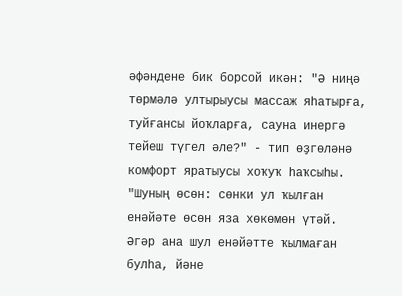әфәндене бик борсой икән: "Ә ниңә төрмәлә ултырыусы массаж яһатырға, туйғансы йоҡларға, сауна инергә тейеш түгел әле?" - тип өҙгөләнә комфорт яратыусы хоҡуҡ һаҡсыһы. "Шуның өсөн: сөнки ул ҡылған енәйәте өсөн яза хөкөмөн үтәй. Әгәр ана шул енәйәтте ҡылмаған булһа, йәне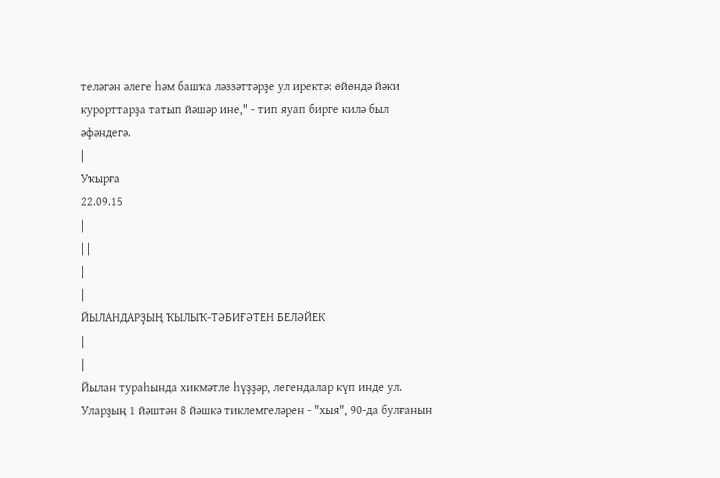теләгән әлеге һәм башҡа ләззәттәрҙе ул иректә: өйөндә йәки курорттарҙа татып йәшәр ине," - тип яуап бирге килә был әфәндегә.
|
Уҡырға
22.09.15
|
| |
|
|
ЙЫЛАНДАРҘЫҢ ҠЫЛЫҠ-ТӘБИҒӘТЕН БЕЛӘЙЕК
|
|
Йылан тураһында хикмәтле һүҙҙәр, легендалар күп инде ул. Уларҙың 1 йәштән 8 йәшкә тиклемгеләрен - "хыя", 90-да булғанын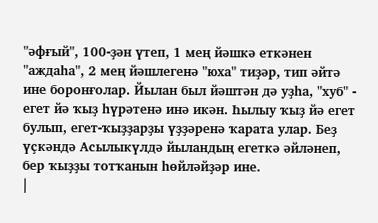"әфғый", 100-ҙән үтеп, 1 мең йәшкә еткәнен "аждаһа", 2 мең йәшлегенә "юха" тиҙәр, тип әйтә ине боронғолар. Йылан был йәштән дә уҙһа, "хуб" - егет йә ҡыҙ һүрәтенә инә икән. Һылыу ҡыҙ йә егет булып, егет-ҡыҙҙарҙы үҙҙәренә ҡарата улар. Беҙ үҫкәндә Асылыкүлдә йыландың егеткә әйләнеп, бер ҡыҙҙы тотҡанын һөйләйҙәр ине.
|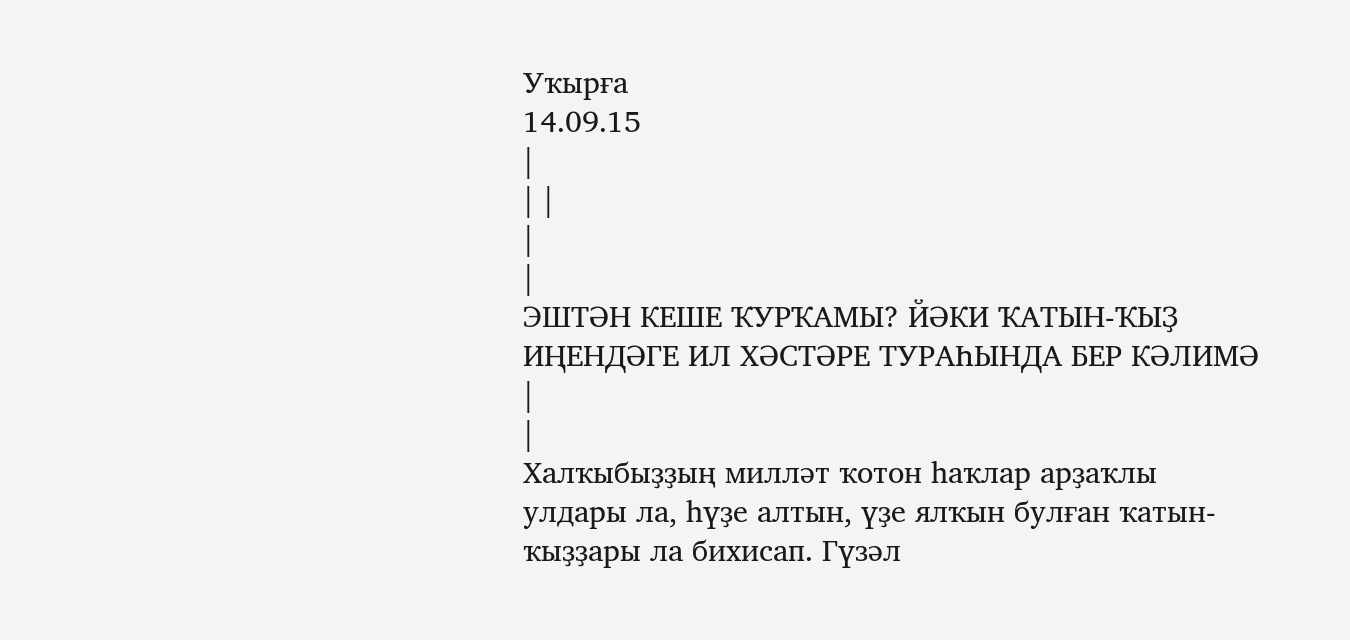Уҡырға
14.09.15
|
| |
|
|
ЭШТӘН КЕШЕ ҠУРҠАМЫ? ЙӘКИ ҠАТЫН-ҠЫҘ ИҢЕНДӘГЕ ИЛ ХӘСТӘРЕ ТУРАҺЫНДА БЕР КӘЛИМӘ
|
|
Халҡыбыҙҙың милләт ҡотон һаҡлар арҙаҡлы улдары ла, һүҙе алтын, үҙе ялҡын булған ҡатын-ҡыҙҙары ла бихисап. Гүзәл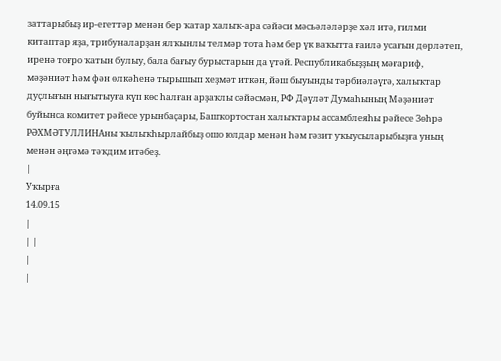заттарыбыҙ ир-егеттәр менән бер ҡатар халыҡ-ара сәйәси мәсьәләләрҙе хәл итә, ғилми китаптар яҙа, трибуналарҙан ялҡынлы телмәр тота һәм бер үк ваҡытта ғаилә усағын дөрләтеп, иренә тоғро ҡатын булыу, бала бағыу бурыстарын да үтәй. Республикабыҙҙың мәғариф, мәҙәниәт һәм фән өлкәһенә тырышып хеҙмәт иткән, йәш быуынды тәрбиәләүгә, халыҡтар дуҫлығын нығытыуға күп көс һалған арҙаҡлы сәйәсмән, РФ Дәүләт Думаһының Мәҙәниәт буйынса комитет рәйесе урынбаҫары, Башҡортостан халыҡтары ассамблеяһы рәйесе Зөһрә РӘХМӘТУЛЛИНАны ҡылыҡһырлайбыҙ ошо юлдар менән һәм гәзит уҡыусыларыбыҙға уның менән әңгәмә тәҡдим итәбеҙ.
|
Уҡырға
14.09.15
|
| |
|
|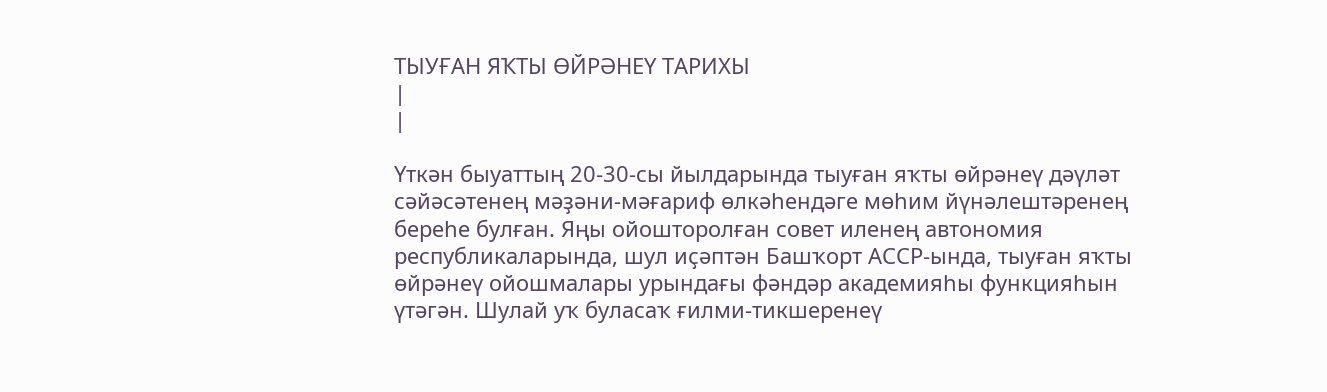ТЫУҒАН ЯҠТЫ ӨЙРӘНЕҮ ТАРИХЫ
|
|

Үткән быуаттың 20-30-сы йылдарында тыуған яҡты өйрәнеү дәүләт сәйәсәтенең мәҙәни-мәғариф өлкәһендәге мөһим йүнәлештәренең береһе булған. Яңы ойошторолған совет иленең автономия республикаларында, шул иҫәптән Башҡорт АССР-ында, тыуған яҡты өйрәнеү ойошмалары урындағы фәндәр академияһы функцияһын үтәгән. Шулай уҡ буласаҡ ғилми-тикшеренеү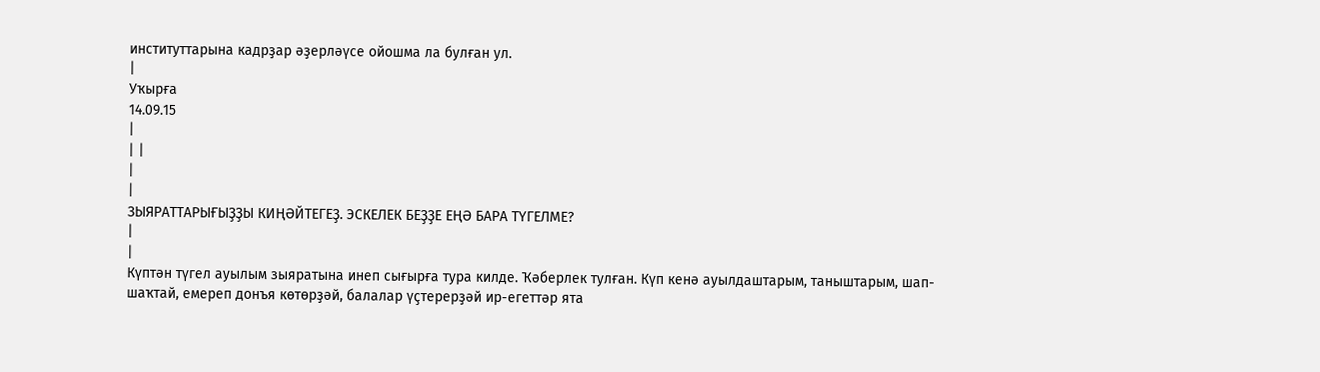институттарына кадрҙар әҙерләүсе ойошма ла булған ул.
|
Уҡырға
14.09.15
|
| |
|
|
ЗЫЯРАТТАРЫҒЫҘҘЫ КИҢӘЙТЕГЕҘ. ЭСКЕЛЕК БЕҘҘЕ ЕҢӘ БАРА ТҮГЕЛМЕ?
|
|
Күптән түгел ауылым зыяратына инеп сығырға тура килде. Ҡәберлек тулған. Күп кенә ауылдаштарым, таныштарым, шап-шаҡтай, емереп донъя көтөрҙәй, балалар үҫтерерҙәй ир-егеттәр ята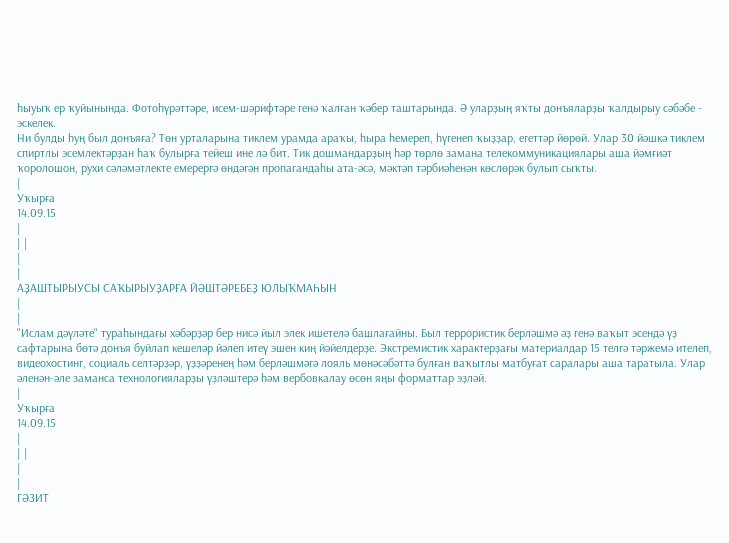һыуыҡ ер ҡуйынында. Фотоһүрәттәре, исем-шәрифтәре генә ҡалған ҡәбер таштарында. Ә уларҙың яҡты донъяларҙы ҡалдырыу сәбәбе - эскелек.
Ни булды һуң был донъяға? Төн урталарына тиклем урамда араҡы, һыра һемереп, һүгенеп ҡыҙҙар, егеттәр йөрөй. Улар 30 йәшкә тиклем спиртлы эсемлектәрҙан һаҡ булырға тейеш ине лә бит. Тик дошмандарҙың һәр төрлө замана телекоммуникациялары аша йәмғиәт ҡоролошон, рухи сәләмәтлекте емерергә өндәгән пропагандаһы ата-әсә, мәктәп тәрбиәһенән көслөрәк булып сыҡты.
|
Уҡырға
14.09.15
|
| |
|
|
АҘАШТЫРЫУСЫ САҠЫРЫУҘАРҒА ЙӘШТӘРЕБЕҘ ЮЛЫҠМАҺЫН
|
|
"Ислам дәүләте" тураһындағы хәбәрҙәр бер нисә йыл элек ишетелә башлағайны. Был террористик берләшмә әҙ генә ваҡыт эсендә үҙ сафтарына бөтә донъя буйлап кешеләр йәлеп итеү эшен киң йәйелдерҙе. Экстремистик характерҙағы материалдар 15 телгә тәржемә ителеп, видеохостинг, социаль селтәрҙәр, үҙҙәренең һәм берләшмәгә лояль мөнәсәбәттә булған ваҡытлы матбуғат саралары аша таратыла. Улар әленән-әле заманса технологияларҙы үҙләштерә һәм вербовкалау өсөн яңы форматтар эҙләй.
|
Уҡырға
14.09.15
|
| |
|
|
ГӘЗИТ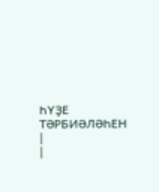ҺҮҘЕ ТӘРБИӘЛӘҺЕН
|
|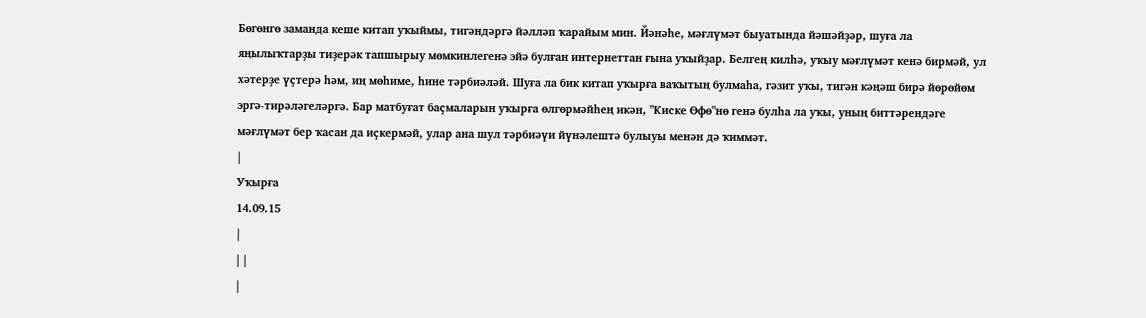Бөгөнгө заманда кеше китап уҡыймы, тигәндәргә йәлләп ҡарайым мин. Йәнәһе, мәғлүмәт быуатында йәшәйҙәр, шуға ла яңылыҡтарҙы тиҙерәк тапшырыу мөмкинлегенә эйә булған интернеттан ғына уҡыйҙар. Белгең килһә, уҡыу мәғлүмәт кенә бирмәй, ул хәтерҙе үҫтерә һәм, иң мөһиме, һине тәрбиәләй. Шуға ла бик китап уҡырға ваҡытың булмаһа, гәзит уҡы, тигән кәңәш бирә йөрөйөм эргә-тирәләгеләргә. Бар матбуғат баҫмаларын уҡырға өлгөрмәйһең икән, "Киске Өфө"нө генә булһа ла уҡы, уның биттәрендәге мәғлүмәт бер ҡасан да иҫкермәй, улар ана шул тәрбиәүи йүнәлештә булыуы менән дә ҡиммәт.
|
Уҡырға
14.09.15
|
| |
|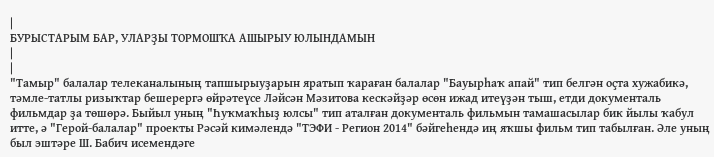|
БУРЫСТАРЫМ БАР, УЛАРҘЫ ТОРМОШҠА АШЫРЫУ ЮЛЫНДАМЫН
|
|
"Тамыр" балалар телеканалының тапшырыуҙарын яратып ҡараған балалар "Бауырһаҡ апай" тип белгән оҫта хужабикә, тәмле-татлы ризыҡтар бешерергә өйрәтеүсе Ләйсән Мәзитова кескәйҙәр өсөн ижад итеүҙән тыш, етди документаль фильмдар ҙа төшөрә. Быйыл уның "Һуҡмаҡһыҙ юлсы" тип аталған документаль фильмын тамашасылар бик йылы ҡабул итте, ә "Герой-балалар" проекты Рәсәй кимәлендә "ТЭФИ - Регион 2014" бәйгеһендә иң яҡшы фильм тип табылған. Әле уның был эштәре Ш. Бабич исемендәге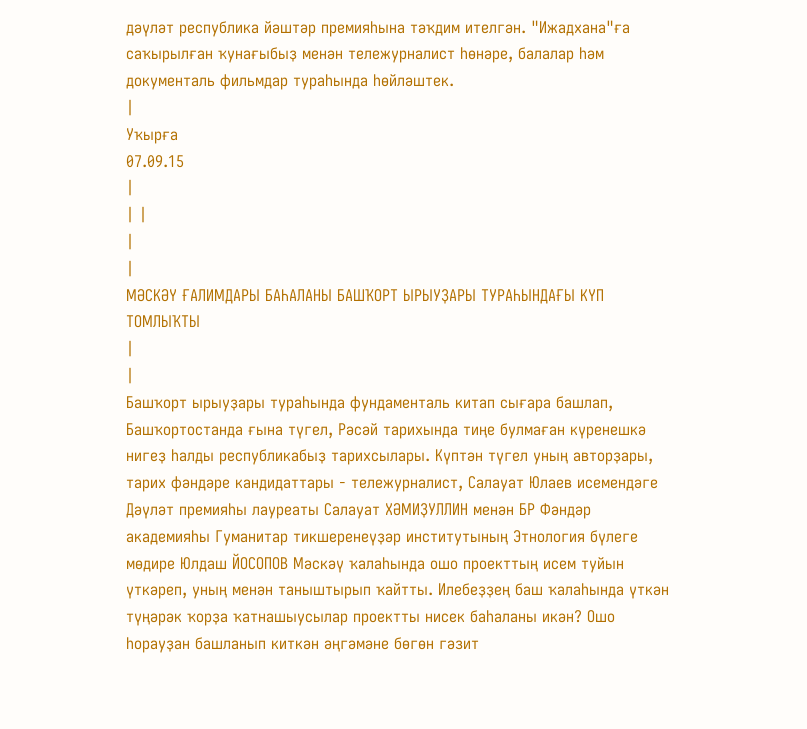дәүләт республика йәштәр премияһына тәҡдим ителгән. "Ижадхана"ға саҡырылған ҡунағыбыҙ менән тележурналист һөнәре, балалар һәм документаль фильмдар тураһында һөйләштек.
|
Уҡырға
07.09.15
|
| |
|
|
МӘСКӘҮ ҒАЛИМДАРЫ БАҺАЛАНЫ БАШҠОРТ ЫРЫУҘАРЫ ТУРАҺЫНДАҒЫ КҮП ТОМЛЫҠТЫ
|
|
Башҡорт ырыуҙары тураһында фундаменталь китап сығара башлап, Башҡортостанда ғына түгел, Рәсәй тарихында тиңе булмаған күренешкә нигеҙ һалды республикабыҙ тарихсылары. Күптән түгел уның авторҙары, тарих фәндәре кандидаттары - тележурналист, Салауат Юлаев исемендәге Дәүләт премияһы лауреаты Салауат ХӘМИҘУЛЛИН менән БР Фәндәр академияһы Гуманитар тикшеренеүҙәр институтының Этнология бүлеге мөдире Юлдаш ЙОСОПОВ Мәскәү ҡалаһында ошо проекттың исем туйын үткәреп, уның менән таныштырып ҡайтты. Илебеҙҙең баш ҡалаһында үткән түңәрәк ҡорҙа ҡатнашыусылар проектты нисек баһаланы икән? Ошо һорауҙан башланып киткән әңгәмәне бөгөн гәзит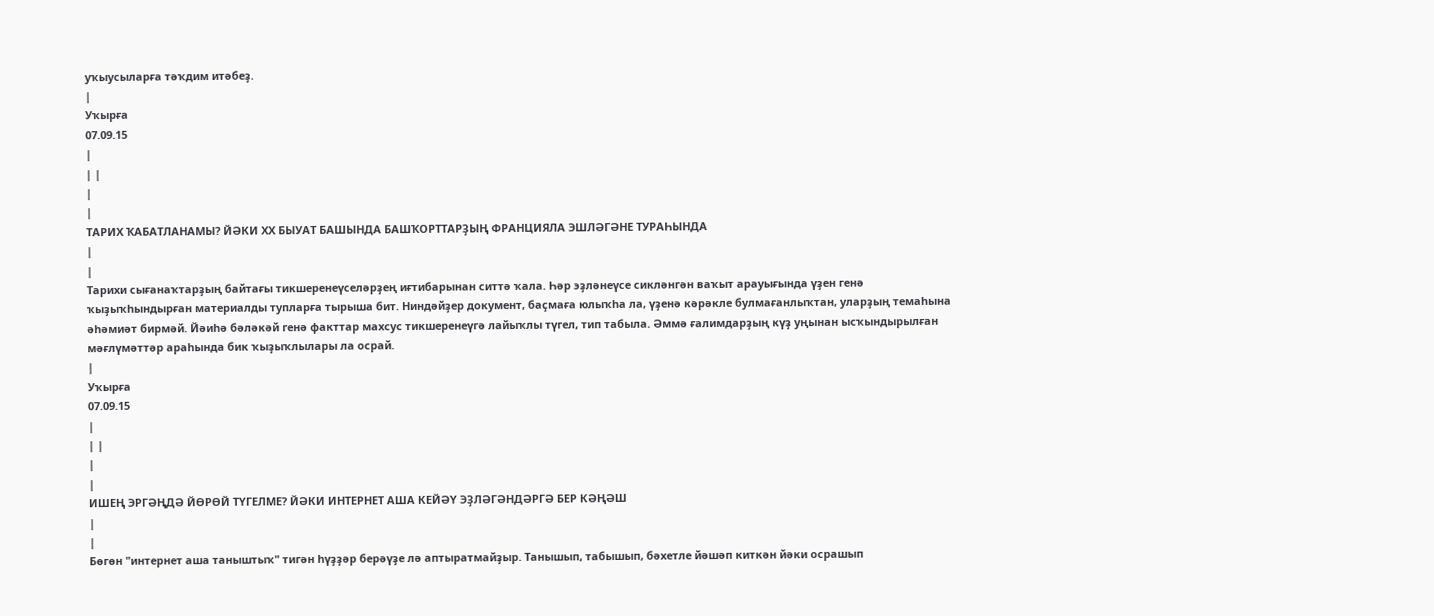уҡыусыларға тәҡдим итәбеҙ.
|
Уҡырға
07.09.15
|
| |
|
|
ТАРИХ ҠАБАТЛАНАМЫ? ЙӘКИ ХХ БЫУАТ БАШЫНДА БАШҠОРТТАРҘЫҢ ФРАНЦИЯЛА ЭШЛӘГӘНЕ ТУРАҺЫНДА
|
|
Тарихи сығанаҡтарҙың байтағы тикшеренеүселәрҙең иғтибарынан ситтә ҡала. Һәр эҙләнеүсе сикләнгән ваҡыт арауығында үҙен генә ҡыҙыҡһындырған материалды тупларға тырыша бит. Ниндәйҙер документ, баҫмаға юлыҡһа ла, үҙенә кәрәкле булмағанлыҡтан, уларҙың темаһына әһәмиәт бирмәй. Йәиһә бәләкәй генә факттар махсус тикшеренеүгә лайыҡлы түгел, тип табыла. Әммә ғалимдарҙың күҙ уңынан ысҡындырылған мәғлүмәттәр араһында бик ҡыҙыҡлылары ла осрай.
|
Уҡырға
07.09.15
|
| |
|
|
ИШЕҢ ЭРГӘҢДӘ ЙӨРӨЙ ТҮГЕЛМЕ? ЙӘКИ ИНТЕРНЕТ АША КЕЙӘҮ ЭҘЛӘГӘНДӘРГӘ БЕР КӘҢӘШ
|
|
Бөгөн "интернет аша таныштыҡ" тигән һүҙҙәр берәүҙе лә аптыратмайҙыр. Танышып, табышып, бәхетле йәшәп киткән йәки осрашып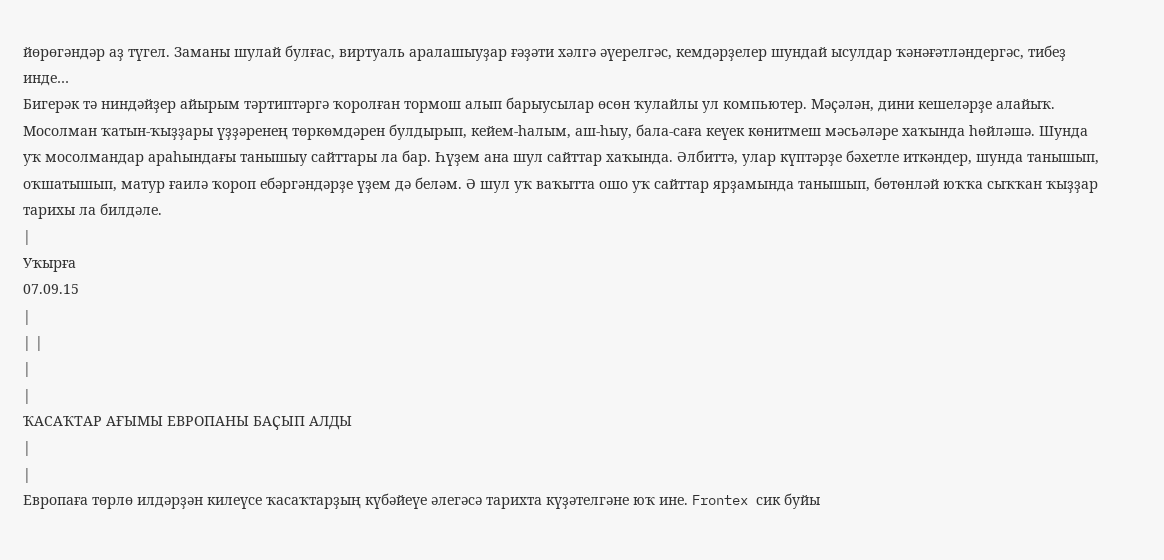йөрөгәндәр аҙ түгел. Заманы шулай булғас, виртуаль аралашыуҙар ғәҙәти хәлгә әүерелгәс, кемдәрҙелер шундай ысулдар ҡәнәғәтләндергәс, тибеҙ инде…
Бигерәк тә ниндәйҙер айырым тәртиптәргә ҡоролған тормош алып барыусылар өсөн ҡулайлы ул компьютер. Мәҫәлән, дини кешеләрҙе алайыҡ. Мосолман ҡатын-ҡыҙҙары үҙҙәренең төркөмдәрен булдырып, кейем-һалым, аш-һыу, бала-саға кеүек көнитмеш мәсьәләре хаҡында һөйләшә. Шунда уҡ мосолмандар араһындағы танышыу сайттары ла бар. Һүҙем ана шул сайттар хаҡында. Әлбиттә, улар күптәрҙе бәхетле иткәндер, шунда танышып, оҡшатышып, матур ғаилә ҡороп ебәргәндәрҙе үҙем дә беләм. Ә шул уҡ ваҡытта ошо уҡ сайттар ярҙамында танышып, бөтөнләй юҡҡа сыҡҡан ҡыҙҙар тарихы ла билдәле.
|
Уҡырға
07.09.15
|
| |
|
|
ҠАСАҠТАР АҒЫМЫ ЕВРОПАНЫ БАҪЫП АЛДЫ
|
|
Европаға төрлө илдәрҙән килеүсе ҡасаҡтарҙың күбәйеүе әлегәсә тарихта күҙәтелгәне юҡ ине. Frontex сик буйы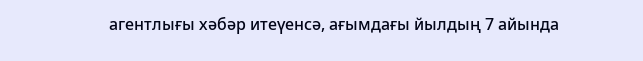агентлығы хәбәр итеүенсә, ағымдағы йылдың 7 айында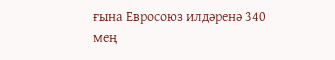ғына Евросоюз илдәренә 340 мең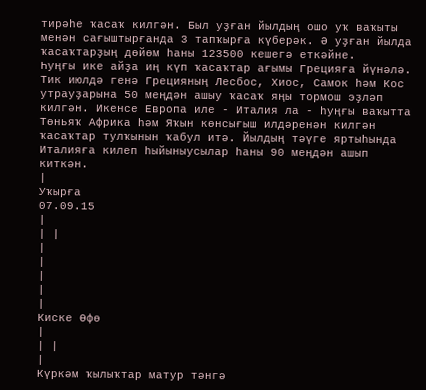тирәһе ҡасаҡ килгән. Был уҙған йылдың ошо уҡ ваҡыты менән сағыштырғанда 3 тапҡырға күберәк. Ә уҙған йылда ҡасаҡтарҙың дөйөм һаны 123500 кешегә еткәйне.
Һуңғы ике айҙа иң күп ҡасаҡтар ағымы Грецияға йүнәлә. Тик июлдә генә Грецияның Лесбос, Хиос, Самок һәм Кос утрауҙарына 50 меңдән ашыу ҡасаҡ яңы тормош эҙләп килгән. Икенсе Европа иле - Италия ла - һуңғы ваҡытта Төньяҡ Африка һәм Яҡын көнсығыш илдәренән килгән ҡасаҡтар тулҡынын ҡабул итә. Йылдың тәүге яртыһында Италияға килеп һыйыныусылар һаны 90 меңдән ашып киткән.
|
Уҡырға
07.09.15
|
| |
|
|
|
|
|
Киске Өфө
|
| |
|
Күркәм ҡылыҡтар матур тәнгә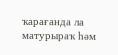ҡарағанда ла матурыраҡ һәм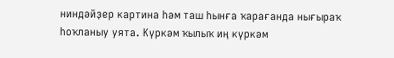ниндәйҙер картина һәм таш һынға ҡарағанда нығыраҡ һоҡланыу уята. Күркәм ҡылыҡ иң күркәм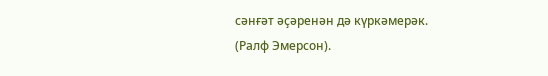сәнғәт әҫәренән дә күркәмерәк.
(Ралф Эмерсон).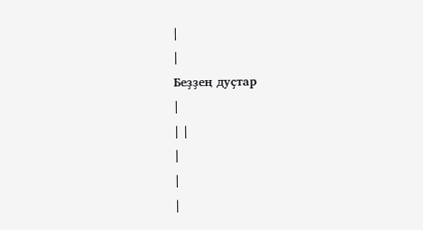|
|
Беҙҙең дуҫтар
|
| |
|
|
|